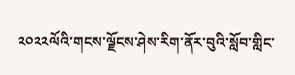༢༠༢༢ལོའི་གངས་ལྗོངས་ཤེས་རིག་ནོར་བུའི་སློབ་གླིང་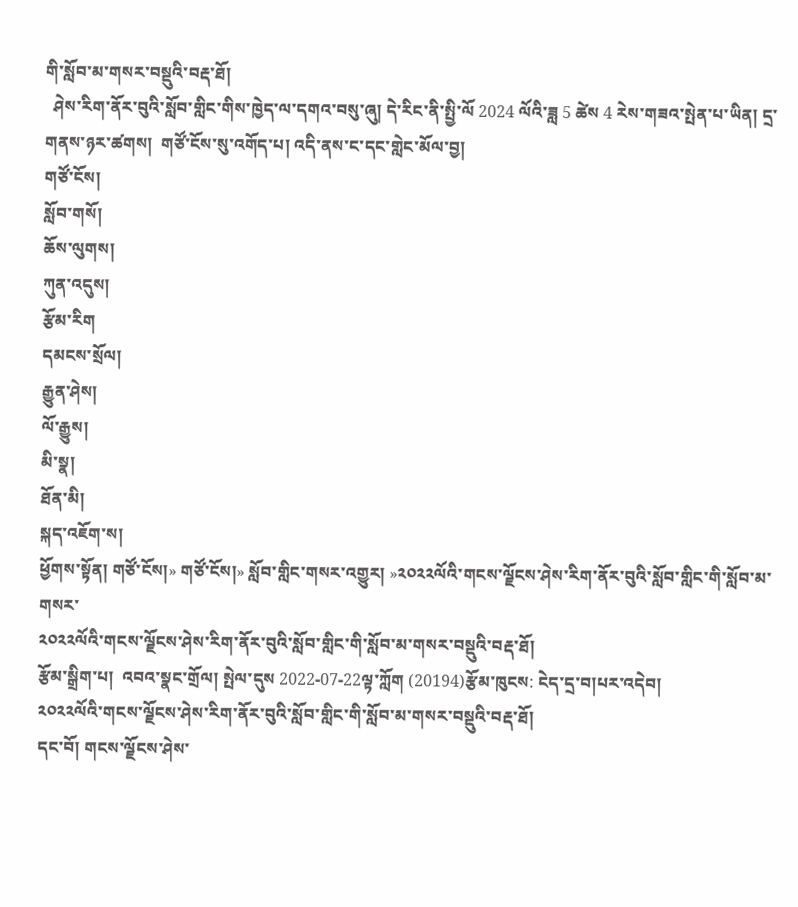གི་སློབ་མ་གསར་བསྡུའི་བརྡ་ཐོ།
  ཤེས་རིག་ནོར་བུའི་སློབ་གླིང་གིས་ཁྱེད་ལ་དགའ་བསུ་ཞུ། དེ་རིང་ནི་སྤྱི་ལོ 2024 ལོའི་ཟླ 5 ཚེས 4 རེས་གཟའ་སྤེན་པ་ཡིན། དྲ་གནས་ཉར་ཚགས།  གཙོ་ངོས་སུ་འགོད་པ། འདི་ནས་ང་དང་གླེང་མོལ་བྱ།
གཙོ་ངོས།
སློབ་གསོ།
ཆོས་ལུགས།
ཀུན་འདུས།
རྩོམ་རིག
དམངས་སྲོལ།
རྒྱུན་ཤེས།
ལོ་རྒྱུས།
མི་སྣ།
ཐོན་མི།
སྐད་འཇོག་ས།
ཕྱོགས་སྟོན། གཙོ་ངོས།» གཙོ་ངོས།» སློབ་གླིང་གསར་འགྱུར། »༢༠༢༢ལོའི་གངས་ལྗོངས་ཤེས་རིག་ནོར་བུའི་སློབ་གླིང་གི་སློབ་མ་གསར་
༢༠༢༢ལོའི་གངས་ལྗོངས་ཤེས་རིག་ནོར་བུའི་སློབ་གླིང་གི་སློབ་མ་གསར་བསྡུའི་བརྡ་ཐོ།
རྩོམ་སྒྲིག་པ།  འབའ་སྣང་གྲོལ། སྤེལ་དུས 2022-07-22ལྟ་ཀློག (20194)རྩོམ་ཁུངས: ངེད་དྲ་བ།པར་འདེབ།
༢༠༢༢ལོའི་གངས་ལྗོངས་ཤེས་རིག་ནོར་བུའི་སློབ་གླིང་གི་སློབ་མ་གསར་བསྡུའི་བརྡ་ཐོ།
དང་བོ། གངས་ལྗོངས་ཤེས་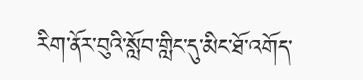རིག་ནོར་བུའི་སློབ་གླིང་དུ་མིང་ཐོ་འགོད་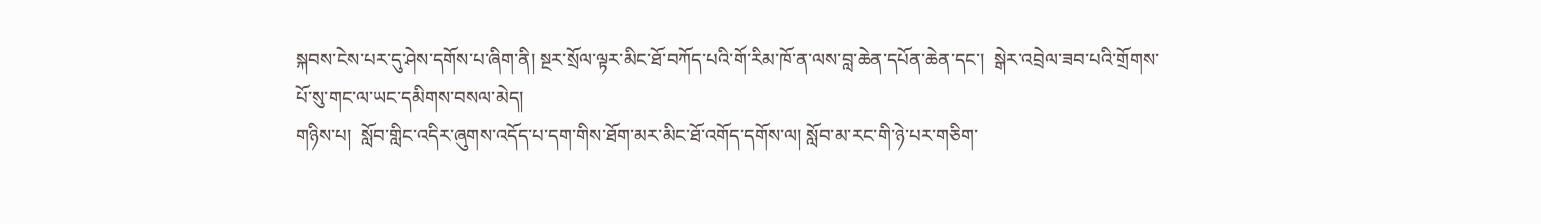སྐབས་ངེས་པར་དུ་ཤེས་དགོས་པ་ཞིག་ནི། སྔར་སྲོལ་ལྟར་མིང་ཐོ་བཀོད་པའི་གོ་རིམ་ཁོ་ན་ལས་བླ་ཆེན་དཔོན་ཆེན་དང་།  སྒེར་འབྲེལ་ཟབ་པའི་གྲོགས་པོ་སུ་གང་ལ་ཡང་དམིགས་བསལ་མེད།
གཉིས་པ།  སློབ་གླིང་འདིར་ཞུགས་འདོད་པ་དག་གིས་ཐོག་མར་མིང་ཐོ་འགོད་དགོས་ལ། སློབ་མ་རང་གི་ཉེ་པར་གཅིག་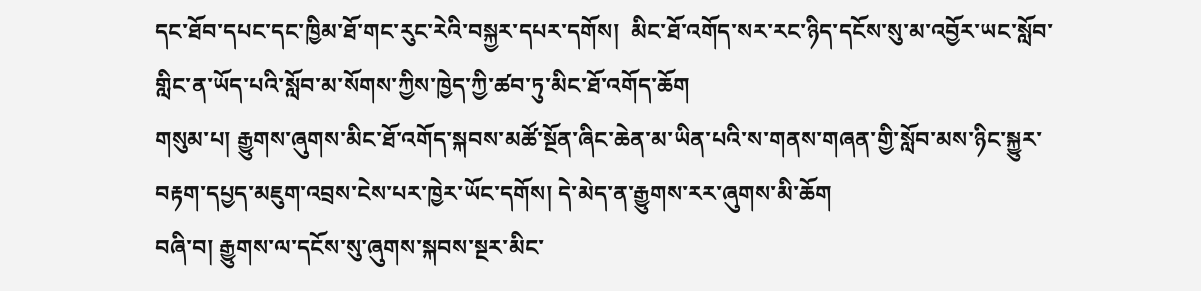དང་ཐོབ་དཔང་དང་ཁྱིམ་ཐོ་གང་རུང་རེའི་བསྐྱར་དཔར་དགོས།  མིང་ཐོ་འགོད་སར་རང་ཉིད་དངོས་སུ་མ་འབྱོར་ཡང་སློབ་གླིང་ན་ཡོད་པའི་སློབ་མ་སོགས་ཀྱིས་ཁྱེད་ཀྱི་ཚབ་ཏུ་མིང་ཐོ་འགོད་ཆོག
གསུམ་པ། རྒྱུགས་ཞུགས་མིང་ཐོ་འགོད་སྐབས་མཚོ་སྔོན་ཞིང་ཆེན་མ་ཡིན་པའི་ས་གནས་གཞན་གྱི་སློབ་མས་ཉིང་སྐྱུར་བརྟག་དཔྱད་མཇུག་འབྲས་ངེས་པར་ཁྱེར་ཡོང་དགོས། དེ་མེད་ན་རྒྱུགས་རར་ཞུགས་མི་ཆོག
བཞི་བ། རྒྱུགས་ལ་དངོས་སུ་ཞུགས་སྐབས་སྔར་མིང་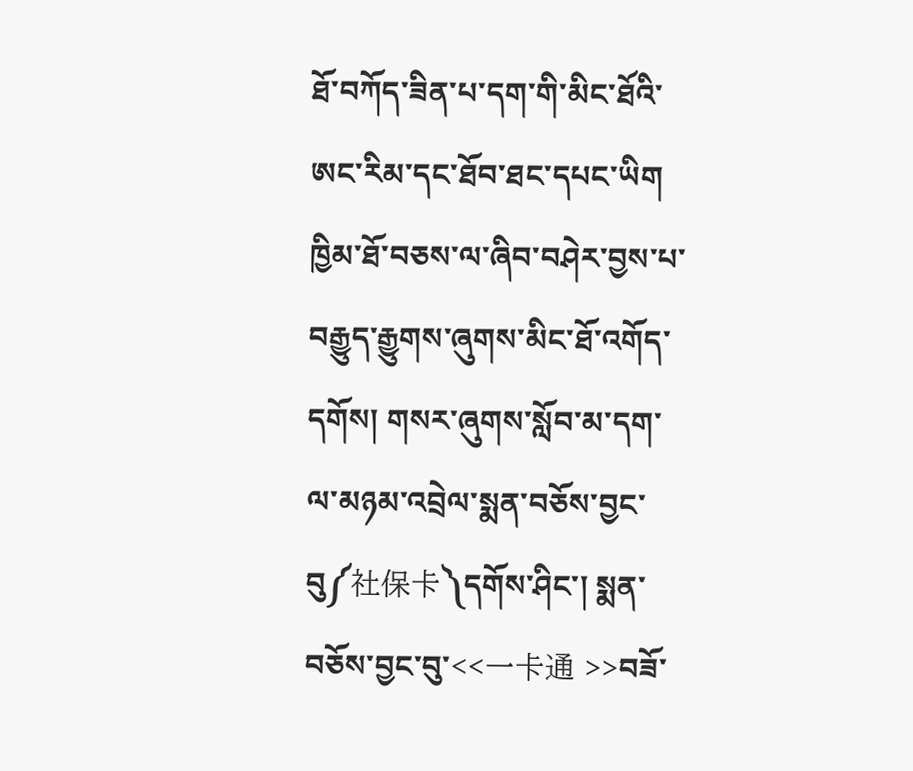ཐོ་བཀོད་ཟིན་པ་དག་གི་མིང་ཐོའི་ཨང་རིམ་དང་ཐོབ་ཐང་དཔང་ཡིག ཁྱིམ་ཐོ་བཅས་ལ་ཞིབ་བཤེར་བྱས་པ་བརྒྱུད་རྒྱུགས་ཞུགས་མིང་ཐོ་འགོད་དགོས། གསར་ཞུགས་སློབ་མ་དག་ལ་མཉམ་འབྲེལ་སྨན་བཅོས་བྱང་བུ༼社保卡༽དགོས་ཤིང་། སྨན་བཅོས་བྱང་བུ་<<一卡通 >>བཟོ་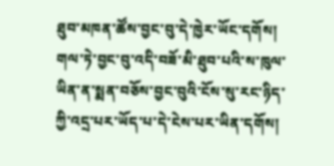ཐུབ་མཁན་ཚོས་བྱང་བུ་དེ་ཁྱེར་ཡོང་དགོས། གལ་ཏེ་བྱང་བུ་འདི་བཟོ་མི་ཐུབ་པའི་ས་ཁུལ་ཡིན་ན་སྨན་བཅོས་བྱང་བུའི་ངོས་སུ་རང་ཉིད་ཀྱི་འདྲ་པར་ཡོད་པ་དེ་ངེས་པར་ཡིན་དགོས།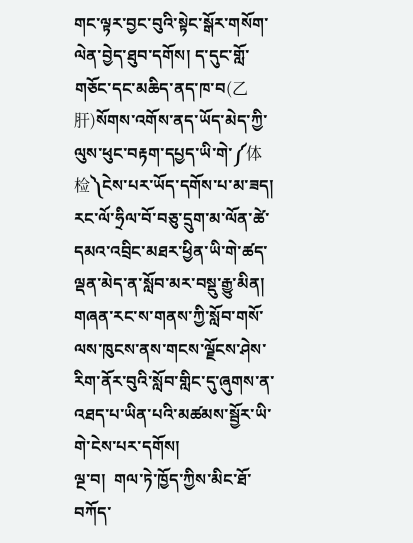གང་ལྟར་བྱང་བུའི་སྟེང་སྒོར་གསོག་ལེན་བྱེད་ཐུབ་དགོས། ད་དུང་གློ་གཅོང་དང་མཆིད་ནད་ཁ་བ(乙肝)སོགས་འགོས་ནད་ཡོད་མེད་ཀྱི་ལུས་ཕུང་བརྟག་དཔྱད་ཡི་གེ་༼体检༽ངེས་པར་ཡོད་དགོས་པ་མ་ཟད།  རང་ལོ་ཧྲིལ་བོ་བཅུ་དྲུག་མ་ལོན་ཚེ་དམའ་འབྲིང་མཐར་ཕྱིན་ཡི་གེ་ཚད་ལྡན་མེད་ན་སློབ་མར་བསྡུ་རྒྱུ་མིན། གཞན་རང་ས་གནས་ཀྱི་སློབ་གསོ་ལས་ཁུངས་ནས་གངས་ལྗོངས་ཤེས་རིག་ནོར་བུའི་སློབ་གླིང་དུ་ཞུགས་ན་འཐད་པ་ཡིན་པའི་མཚམས་སྦྱོར་ཡི་གེ་ངེས་པར་དགོས།
ལྔ་བ།  གལ་ཏེ་ཁྱོད་ཀྱིས་མིང་ཐོ་བཀོད་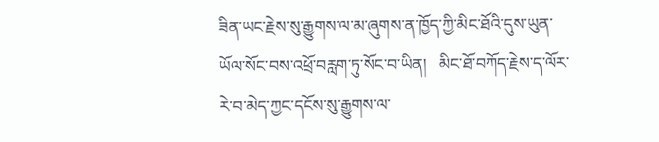ཟིན་ཡང་རྗེས་སུ་རྒྱུགས་ལ་མ་ཞུགས་ན་ཁྱོད་ཀྱི་མིང་ཐོའི་དུས་ཡུན་ཡོལ་སོང་བས་འཕྲོ་བརླག་ཏུ་སོང་བ་ཡིན།   མིང་ཐོ་བཀོད་རྗེས་ད་ལོར་རེ་བ་མེད་ཀྱང་དངོས་སུ་རྒྱུགས་ལ་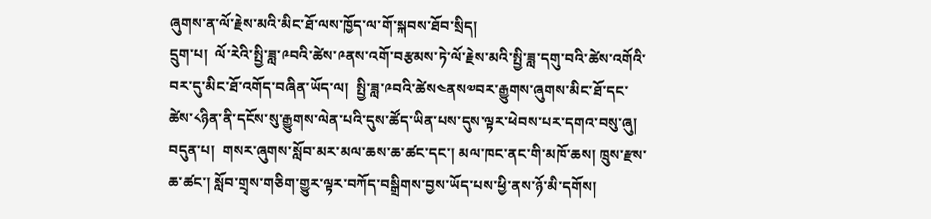ཞུགས་ན་ལོ་རྗེས་མའི་མིང་ཐོ་ལས་ཁྱོད་ལ་གོ་སྐབས་ཐོབ་སྲིད།
དྲུག་པ།  ལོ་རེའི་སྤྱི་ཟླ་༩བའི་ཚེས་༩ནས་འགོ་བརྩམས་ཏེ་ལོ་རྗེས་མའི་སྤྱི་ཟླ་དགུ་བའི་ཚེས་འགོའི་བར་དུ་མིང་ཐོ་འགོད་བཞིན་ཡོད་ལ།  སྤྱི་ཟླ་༩བའི་ཚེས༤ནས༧བར་རྒྱུགས་ཞུགས་མིང་ཐོ་དང་ཚེས་༨ཉིན་ནི་དངོས་སུ་རྒྱུགས་ལེན་པའི་དུས་ཚོད་ཡིན་པས་དུས་ལྟར་ཕེབས་པར་དགའ་བསུ་ཞུ།
བདུན་པ།  གསར་ཞུགས་སློབ་མར་མལ་ཆས་ཆ་ཚང་དང་། མལ་ཁང་ནང་གི་མཁོ་ཆས། ཁྲུས་རྫས་ཆ་ཚང་། སློབ་གྲྭས་གཅིག་གྱུར་ལྟར་བཀོད་བསྒྲིགས་བྱས་ཡོད་པས་ཕྱི་ནས་ཉོ་མི་དགོས།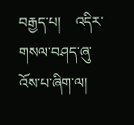བརྒྱད་པ།    འདིར་གསལ་བཤད་ཞུ་འོས་པ་ཞིག་ལ།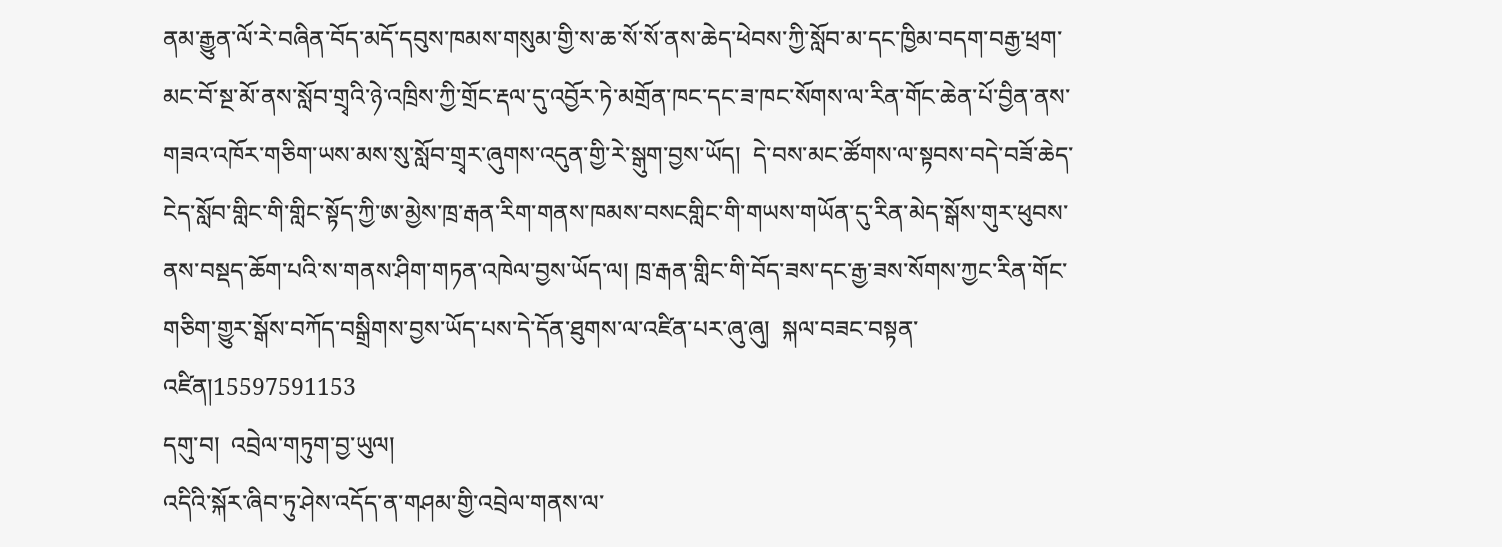ནམ་རྒྱུན་ལོ་རེ་བཞིན་བོད་མདོ་དབུས་ཁམས་གསུམ་གྱི་ས་ཆ་སོ་སོ་ནས་ཆེད་ཕེབས་ཀྱི་སློབ་མ་དང་ཁྱིམ་བདག་བརྒྱ་ཕྲག་མང་བོ་སྔ་མོ་ནས་སློབ་གྲྭའི་ཉེ་འཁྲིས་ཀྱི་གྲོང་རྡལ་དུ་འབྱོར་ཏེ་མགྲོན་ཁང་དང་ཟ་ཁང་སོགས་ལ་རིན་གོང་ཆེན་པོ་བྱིན་ནས་གཟའ་འཁོར་གཅིག་ཡས་མས་སུ་སློབ་གྲྭར་ཞུགས་འདུན་གྱི་རེ་སྒུག་བྱས་ཡོད།  དེ་བས་མང་ཚོགས་ལ་སྟབས་བདེ་བཟོ་ཆེད་ངེད་སློབ་གླིང་གི་གླིང་སྟོད་ཀྱི་ཨ་མྱེས་ཁྲ་རྒན་རིག་གནས་ཁམས་བསངགླིང་གི་གཡས་གཡོན་དུ་རིན་མེད་སྒོས་གུར་ཕུབས་ནས་བསྡད་ཆོག་པའི་ས་གནས་ཤིག་གཏན་འཁེལ་བྱས་ཡོད་ལ། ཁྲ་རྒན་གླིང་གི་བོད་ཟས་དང་རྒྱ་ཟས་སོགས་ཀྱང་རིན་གོང་གཅིག་གྱུར་སྒོས་བཀོད་བསྒྲིགས་བྱས་ཡོད་པས་དེ་དོན་ཐུགས་ལ་འཛིན་པར་ཞུ་ཞུ།  སྐལ་བཟང་བསྟན་འཛིན།15597591153
དགུ་བ།  འབྲེལ་གཏུག་བྱ་ཡུལ།
འདིའི་སྐོར་ཞིབ་ཏུ་ཤེས་འདོད་ན་གཤམ་གྱི་འབྲེལ་གནས་ལ་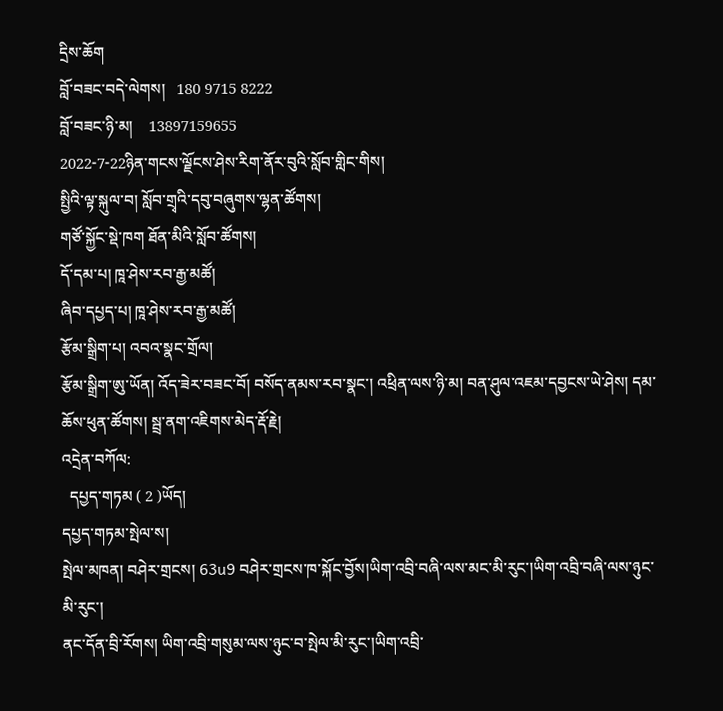དྲིས་ཆོག
བློ་བཟང་བདེ་ལེགས།   180 9715 8222
བློ་བཟང་ཉི་མ།    13897159655
2022-7-22ཉིན་གངས་ལྗོངས་ཤེས་རིག་ནོར་བུའི་སློབ་གླིང་གིས།
སྤྱིའི་ལྟ་སྐུལ་བ། སློབ་གྲྭའི་དབུ་བཞུགས་ལྷན་ཚོགས།
གཙོ་སྐྱོང་སྡེ་ཁག ཐོན་མིའི་སློབ་ཚོགས།
དོ་དམ་པ། ཁཱ་ཤེས་རབ་རྒྱ་མཚོ།
ཞིབ་དཔྱད་པ། ཁཱ་ཤེས་རབ་རྒྱ་མཚོ།
རྩོམ་སྒྲིག་པ། འབའ་སྣང་གྲོལ།
རྩོམ་སྒྲིག་ཨུ་ཡོན། འོད་ཟེར་བཟང་བོ། བསོད་ནམས་རབ་སྣང་། འཕྲིན་ལས་ཉི་མ། བན་ཤུལ་འཇམ་དབྱངས་ཡེ་ཤེས། དམ་ཆོས་ཕུན་ཚོགས། སྦྲ་ནག་འཇིགས་མེད་རྡོ་རྗེ།
འདྲེན་བཀོལ:
  དཔྱད་གཏམ ( 2 )ཡོད།
དཔྱད་གཏམ་སྤེལ་ས།
སྤེལ་མཁན། བཤེར་གྲངས། 63u9 བཤེར་གྲངས་ཁ་སྐོང་བྱོས།ཡིག་འབྲི་བཞི་ལས་མང་མི་རུང་།ཡིག་འབྲི་བཞི་ལས་ཉུང་མི་རུང་།
ནང་དོན་བྲི་རོགས། ཡིག་འབྲི་གསུམ་ལས་ཉུང་བ་སྤེལ་མི་རུང་།ཡིག་འབྲི་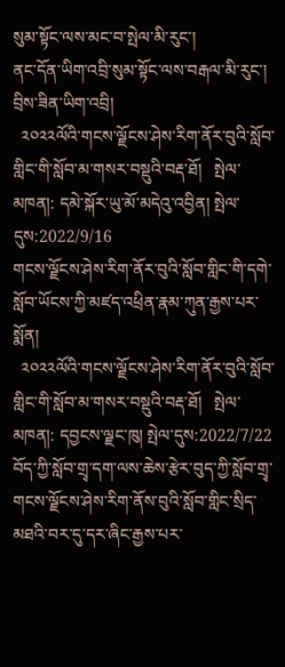སུམ་སྟོང་ལས་མང་བ་སྤེལ་མི་རུང་།
ནང་དོན་ཡིག་འབྲི་སུམ་སྟོང་ལས་བརྒལ་མི་རུང་། བྲིས་ཟིན་ཡིག་འབྲི།
  ༢༠༢༢ལོའི་གངས་ལྗོངས་ཤེས་རིག་ནོར་བུའི་སློབ་གླིང་གི་སློབ་མ་གསར་བསྡུའི་བརྡ་ཐོ།   སྤེལ་མཁན།: དམེ་སྐོར་ཡུ་མོ་མདེའུ་འབྱིན། སྤེལ་དུས:2022/9/16
གངས་ལྗོངས་ཤེས་རིག་ནོར་བུའི་སློབ་གླིང་གི་དགེ་སློབ་ཡོངས་ཀྱི་མཛད་འཕྲིན་རྣམ་ཀུན་རྒྱས་པར་སྨོན།
  ༢༠༢༢ལོའི་གངས་ལྗོངས་ཤེས་རིག་ནོར་བུའི་སློབ་གླིང་གི་སློབ་མ་གསར་བསྡུའི་བརྡ་ཐོ།   སྤེལ་མཁན།: དབྱངས་ལྗང་ཁུ། སྤེལ་དུས:2022/7/22
བོད་ཀྱི་སློབ་གྲྭ་དག་ལས་ཆེས་རྩེར་བུད་ཀྱི་སློབ་གྲྭ་གངས་ལྗོངས་ཤེས་རིག་ནོས་བུའི་སློབ་གླིང་སྲིད་མཐའི་བར་དུ་དར་ཞིང་རྒྱས་པར་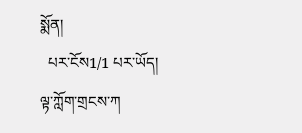སྨོན།
  པར་ངོས1/1 པར་ཡོད།
ལྟ་ཀློག་གྲངས་ཀ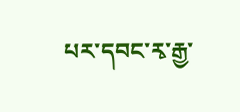པར་དབང་རྭ་རྒྱ་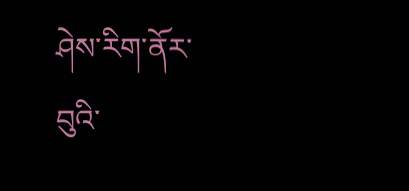ཤེས་རིག་ནོར་བུའི་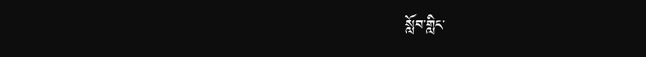སློབ་གླིང་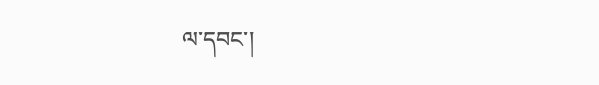ལ་དབང་།